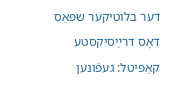דער בלוטיקער שפּאַס
דאָס דרײַסיקסטע קאַפּיטל: געפֿונען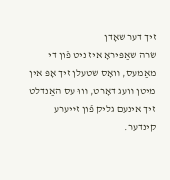זיך דער שאָדן
שׂרה שאַפּיראָ איז ניט פֿון די מאַמעס, װאָס שטעלן זיך אָפּ אין
מיטן װעג דאָרט, װוּ עס האַנדלט זיך אינעם גליק פֿון זײערע
קינדער.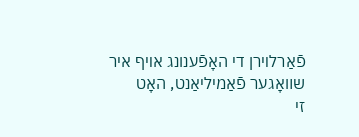פֿאַרלױרן די האָפֿענונג אױף איר שװאָגער פֿאַמיליאַנט, האָט
זי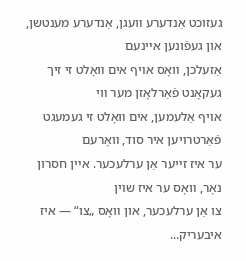געזוכט אַנדערע װעגן, אַנדערע מענטשן, און געפֿונען אײנעם
אַזעלכן, װאָס אױף אים װאָלט זי זיך געקאָנט פֿאַרלאָזן מער װי
אױף אַלעמען, אים װאָלט זי געמעגט פֿאַרטרױען איר סוד, װאָרעם
ער איז זײער אַן ערלעכער. אײן חסרון נאָר, װאָס ער איז שױן
צו אַן ערלעכער, און װאָס „צו“ ― איז איבעריק...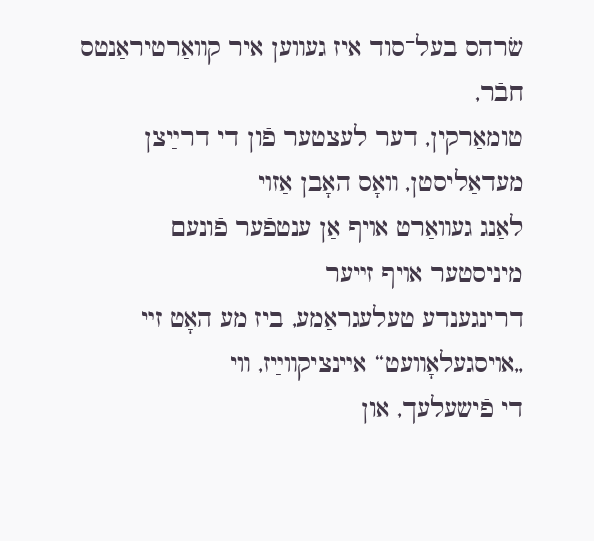שׂרהס בעל־סוד איז געװען איר קװאַרטיראַנטס חבֿר,
טומאַרקין, דער לעצטער פֿון די דרײַצן מעדאַליסטן, װאָס האָבן אַזױ
לאַנג געװאַרט אױף אַן ענטפֿער פֿונעם מיניסטער אױף זײער
דרינגענדע טעלעגראַמע, ביז מע האָט זײ „אױסגעלאָװעט“ אײנציקװײַז, װי
די פֿישעלעך, און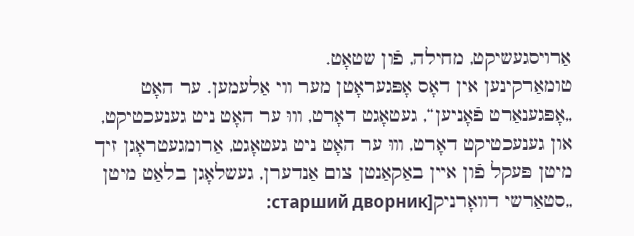אַרױסגעשיקט, מחילה, פֿון שטאָט.
טומאַרקינען אין דאָס אָפּגעראָטן מער װי אַלעמען. ער האָט
„אָפּגענאַרט פֿאָניען“, געטאָגט דאָרט, װוּ ער האָט ניט גענעכטיקט,
און גענעכטיקט דאָרט, װוּ ער האָט ניט געטאָגט, אַרומגעטראָגן זיך
מיטן פּעקל פֿון אײן באַקאַנטן צום אַנדערן, געשלאָגן בלאַט מיטן
„סטאַרשי דװאָרניק[старший дворник: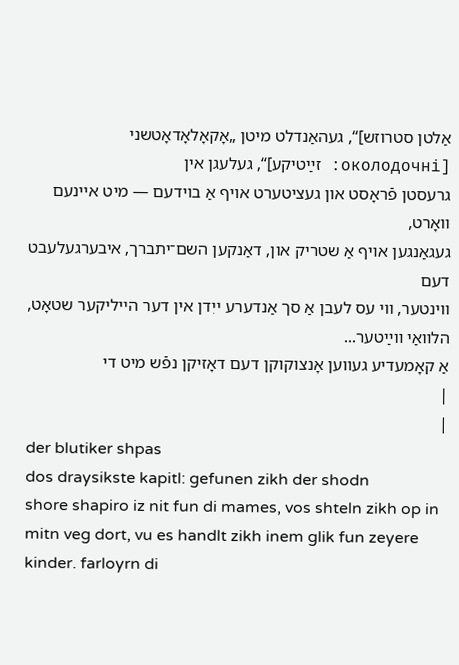אַלטן סטרוזש]“, געהאַנדלט מיטן „אָקאָלאָדאָטשני [околодочні: זײַטיקע]“, געלעגן אין
גרעסטן פֿראָסט און געציטערט אױף אַ בױדעם ― מיט אײנעם װאָרט,
געגאַנגען אױף אַ שטריק און, דאַנקען השם־יתברך, איבערגעלעבט דעם
װינטער, װי עס לעבן אַ סך אַנדערע ייִדן אין דער הײליקער שטאָט,
הלװאַי װײַטער...
אַ קאָמעדיע געװען אָנצוקוקן דעם דאָזיקן נפֿש מיט די
|
|
der blutiker shpas
dos draysikste kapitl: gefunen zikh der shodn
shore shapiro iz nit fun di mames, vos shteln zikh op in
mitn veg dort, vu es handlt zikh inem glik fun zeyere
kinder. farloyrn di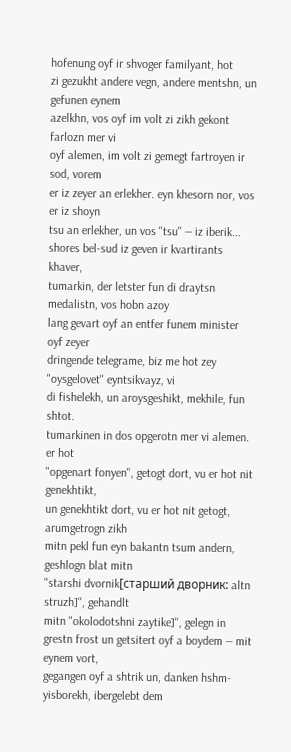hofenung oyf ir shvoger familyant, hot
zi gezukht andere vegn, andere mentshn, un gefunen eynem
azelkhn, vos oyf im volt zi zikh gekont farlozn mer vi
oyf alemen, im volt zi gemegt fartroyen ir sod, vorem
er iz zeyer an erlekher. eyn khesorn nor, vos er iz shoyn
tsu an erlekher, un vos "tsu'' ― iz iberik...
shores bel-sud iz geven ir kvartirants khaver,
tumarkin, der letster fun di draytsn medalistn, vos hobn azoy
lang gevart oyf an entfer funem minister oyf zeyer
dringende telegrame, biz me hot zey "oysgelovet'' eyntsikvayz, vi
di fishelekh, un aroysgeshikt, mekhile, fun shtot.
tumarkinen in dos opgerotn mer vi alemen. er hot
"opgenart fonyen'', getogt dort, vu er hot nit genekhtikt,
un genekhtikt dort, vu er hot nit getogt, arumgetrogn zikh
mitn pekl fun eyn bakantn tsum andern, geshlogn blat mitn
"starshi dvornik[старший дворник: altn struzh]'', gehandlt
mitn "okolodotshni zaytike]'', gelegn in
grestn frost un getsitert oyf a boydem ― mit eynem vort,
gegangen oyf a shtrik un, danken hshm-yisborekh, ibergelebt dem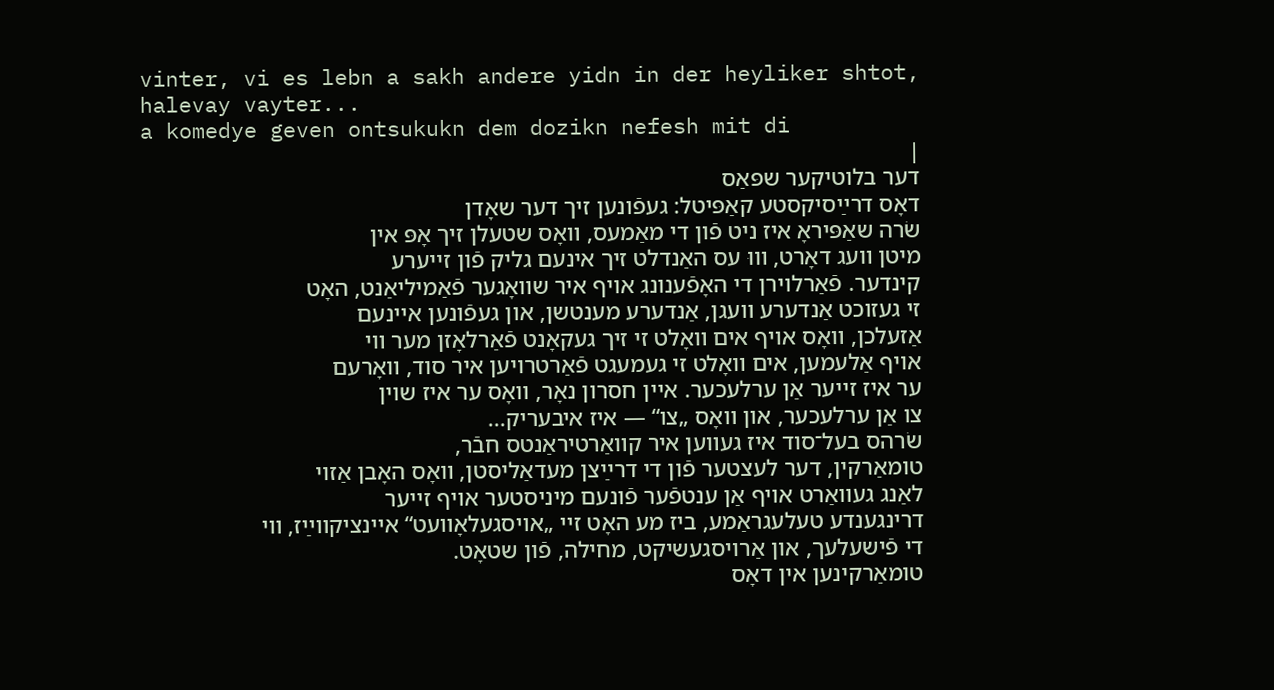vinter, vi es lebn a sakh andere yidn in der heyliker shtot,
halevay vayter...
a komedye geven ontsukukn dem dozikn nefesh mit di
|
דער בלוטיקער שפּאַס
דאָס דרײַסיקסטע קאַפּיטל: געפֿונען זיך דער שאָדן
שׂרה שאַפּיראָ איז ניט פֿון די מאַמעס, װאָס שטעלן זיך אָפּ אין
מיטן װעג דאָרט, װוּ עס האַנדלט זיך אינעם גליק פֿון זײערע
קינדער. פֿאַרלױרן די האָפֿענונג אױף איר שװאָגער פֿאַמיליאַנט, האָט
זי געזוכט אַנדערע װעגן, אַנדערע מענטשן, און געפֿונען אײנעם
אַזעלכן, װאָס אױף אים װאָלט זי זיך געקאָנט פֿאַרלאָזן מער װי
אױף אַלעמען, אים װאָלט זי געמעגט פֿאַרטרױען איר סוד, װאָרעם
ער איז זײער אַן ערלעכער. אײן חסרון נאָר, װאָס ער איז שױן
צו אַן ערלעכער, און װאָס „צו“ ― איז איבעריק...
שׂרהס בעל־סוד איז געװען איר קװאַרטיראַנטס חבֿר,
טומאַרקין, דער לעצטער פֿון די דרײַצן מעדאַליסטן, װאָס האָבן אַזױ
לאַנג געװאַרט אױף אַן ענטפֿער פֿונעם מיניסטער אױף זײער
דרינגענדע טעלעגראַמע, ביז מע האָט זײ „אױסגעלאָװעט“ אײנציקװײַז, װי
די פֿישעלעך, און אַרױסגעשיקט, מחילה, פֿון שטאָט.
טומאַרקינען אין דאָס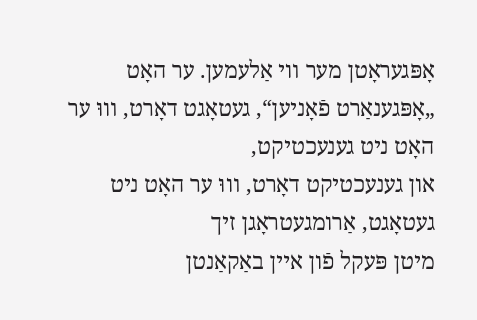אָפּגעראָטן מער װי אַלעמען. ער האָט
„אָפּגענאַרט פֿאָניען“, געטאָגט דאָרט, װוּ ער האָט ניט גענעכטיקט,
און גענעכטיקט דאָרט, װוּ ער האָט ניט געטאָגט, אַרומגעטראָגן זיך
מיטן פּעקל פֿון אײן באַקאַנטן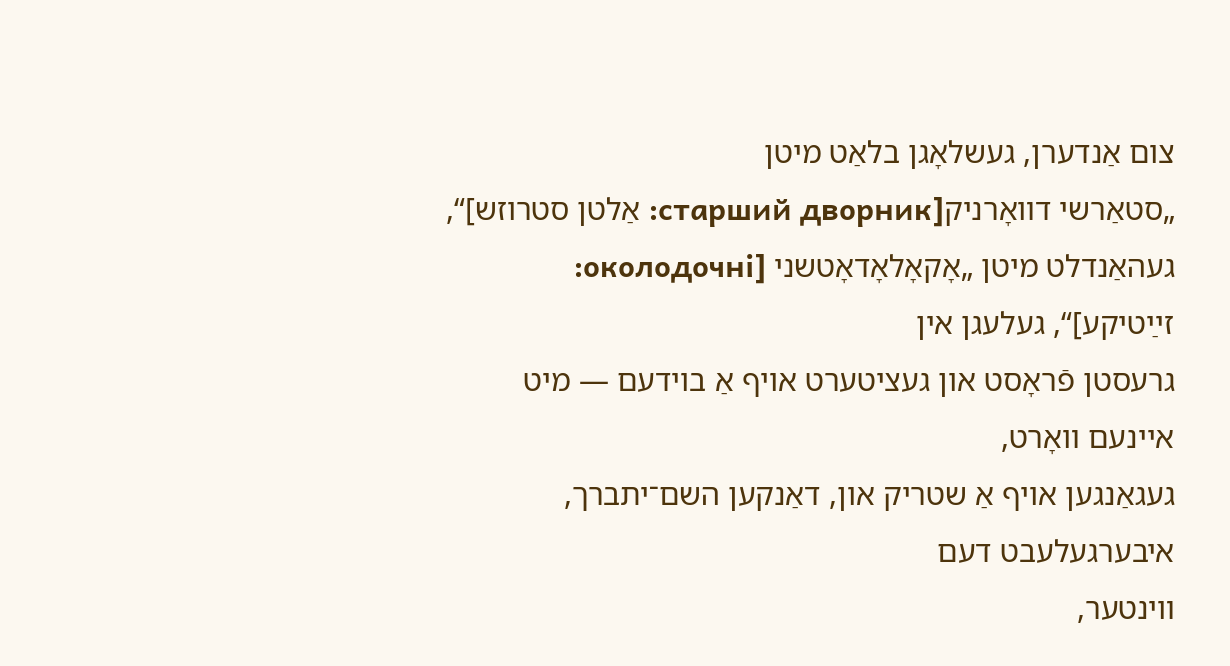צום אַנדערן, געשלאָגן בלאַט מיטן
„סטאַרשי דװאָרניק[старший дворник: אַלטן סטרוזש]“, געהאַנדלט מיטן „אָקאָלאָדאָטשני [околодочні: זײַטיקע]“, געלעגן אין
גרעסטן פֿראָסט און געציטערט אױף אַ בױדעם ― מיט אײנעם װאָרט,
געגאַנגען אױף אַ שטריק און, דאַנקען השם־יתברך, איבערגעלעבט דעם
װינטער,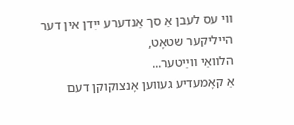װי עס לעבן אַ סך אַנדערע ייִדן אין דער הײליקער שטאָט,
הלװאַי װײַטער...
אַ קאָמעדיע געװען אָנצוקוקן דעם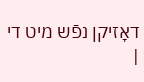דאָזיקן נפֿש מיט די
|